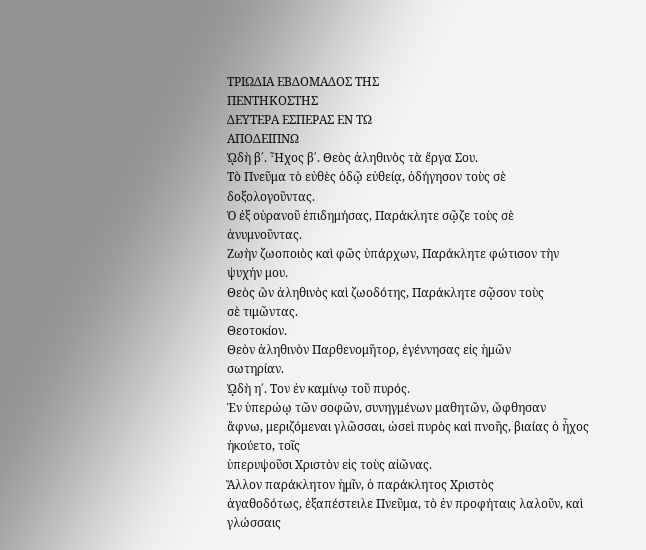ΤΡΙΩΔΙΑ ΕΒΔΟΜΑΔΟΣ ΤΗΣ
ΠΕΝΤΗΚΟΣΤΗΣ
ΔΕΥΤΕΡΑ ΕΣΠΕΡΑΣ ΕΝ ΤΩ
ΑΠΟΔΕΙΠΝΩ
ᾨδὴ β΄. Ἦχος β΄. Θεὸς ἀληθινὸς τὰ ἔργα Σου.
Τὸ Πνεῦμα τὸ εὐθὲς ὁδῷ εὐθείᾳ, ὁδήγησον τοὺς σὲ
δοξολογοῦντας.
Ὁ ἐξ οὐρανοῦ ἐπιδημήσας, Παράκλητε σῷζε τοὺς σὲ
ἀνυμνοῦντας.
Ζωὴν ζωοποιὸς καὶ φῶς ὑπάρχων, Παράκλητε φώτισον τὴν
ψυχήν μου.
Θεὸς ὢν ἀληθινὸς καὶ ζωοδότης, Παράκλητε σῷσον τοὺς
σὲ τιμῶντας.
Θεοτοκίον.
Θεὸν ἀληθινὸν Παρθενομῆτορ, ἐγέννησας εἰς ἡμῶν
σωτηρίαν.
ᾨδὴ η΄. Τον ἐν καμίνῳ τοῦ πυρός.
Ἐν ὑπερώῳ τῶν σοφῶν, συνηγμένων μαθητῶν, ὤφθησαν
ἄφνω, μεριζόμεναι γλῶσσαι, ὡσεὶ πυρὸς καὶ πνοῆς, βιαίας ὁ ἦχος ἠκούετο, τοῖς
ὑπερυψοῦσι Χριστὸν εἰς τοὺς αἰῶνας.
Ἄλλον παράκλητον ἡμῖν, ὁ παράκλητος Χριστὸς
ἀγαθοδότως, ἐξαπέστειλε Πνεῦμα, τὸ ἐν προφήταις λαλοῦν, καὶ γλώσσαις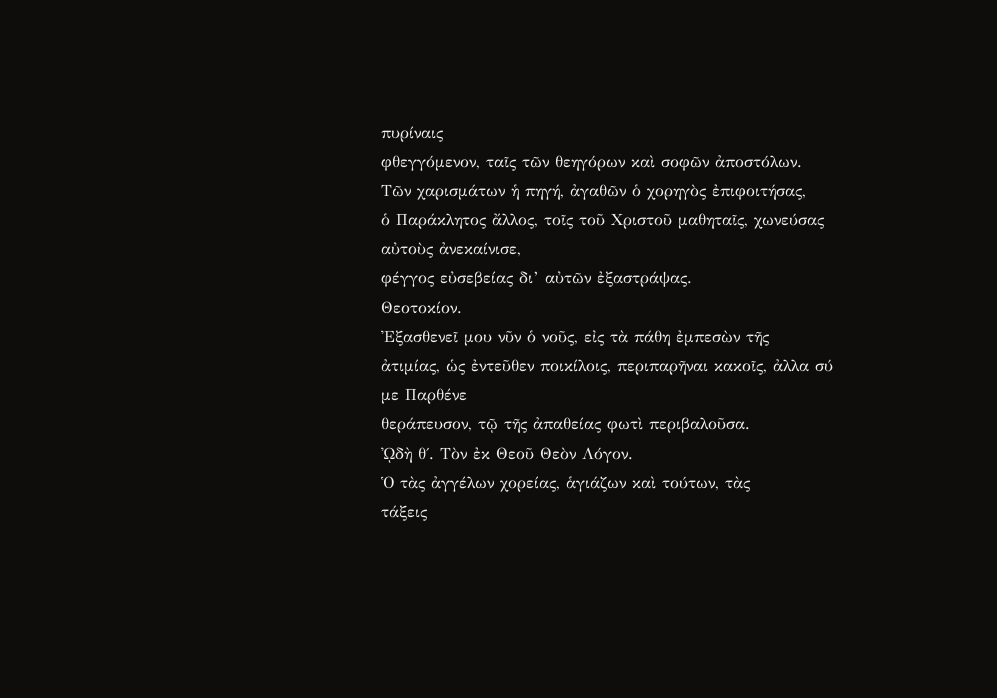πυρίναις
φθεγγόμενον, ταῖς τῶν θεηγόρων καὶ σοφῶν ἀποστόλων.
Τῶν χαρισμάτων ἡ πηγή, ἀγαθῶν ὁ χορηγὸς ἐπιφοιτήσας,
ὁ Παράκλητος ἄλλος, τοῖς τοῦ Χριστοῦ μαθηταῖς, χωνεύσας αὐτοὺς ἀνεκαίνισε,
φέγγος εὐσεβείας δι’ αὐτῶν ἐξαστράψας.
Θεοτοκίον.
Ἐξασθενεῖ μου νῦν ὁ νοῦς, εἰς τὰ πάθη ἐμπεσὼν τῆς
ἀτιμίας, ὡς ἐντεῦθεν ποικίλοις, περιπαρῆναι κακοῖς, ἀλλα σύ με Παρθένε
θεράπευσον, τῷ τῆς ἀπαθείας φωτὶ περιβαλοῦσα.
ᾨδὴ θ΄. Τὸν ἐκ Θεοῦ Θεὸν Λόγον.
Ὁ τὰς ἀγγέλων χορείας, ἁγιάζων καὶ τούτων, τὰς
τάξεις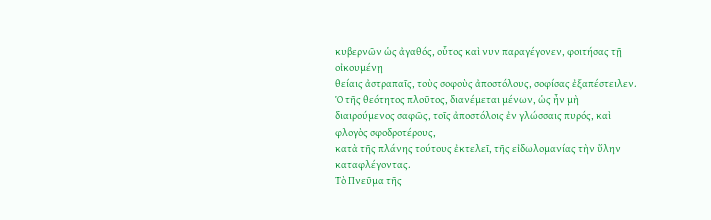κυβερνῶν ὡς ἀγαθός, οὗτος καὶ νυν παραγέγονεν, φοιτήσας τῇ οἰκουμένῃ
θείαις ἀστραπαῖς, τοὺς σοφοὺς ἀποστόλους, σοφίσας ἐξαπέστειλεν.
Ὁ τῆς θεότητος πλοῦτος, διανέμεται μένων, ὡς ἦν μὴ
διαιρούμενος σαφῶς, τοῖς ἀποστόλοις ἐν γλώσσαις πυρός, καὶ φλογὸς σφοδροτέρους,
κατὰ τῆς πλάνης τούτους ἐκτελεῖ, τῆς εἰδωλομανίας τὴν ὕλην καταφλέγοντας.
Τὸ Πνεῦμα τῆς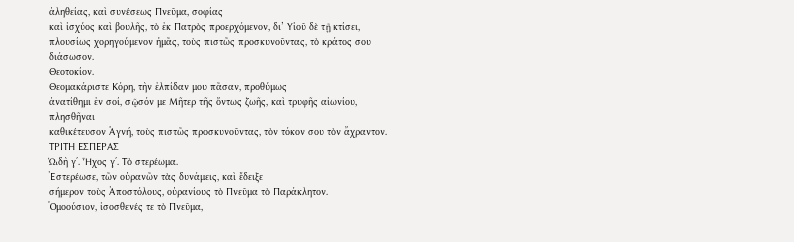ἀληθείας, καὶ συνέσεως Πνεῦμα, σοφίας
καὶ ἰσχύος καὶ βουλῆς, τὸ ἐκ Πατρὸς προερχόμενον, δι’ Υἱοῦ δὲ τῇ κτίσει,
πλουσίως χορηγούμενον ἡμᾶς, τοὺς πιστῶς προσκυνοῦντας, τὸ κράτος σου διάσωσον.
Θεοτοκίον.
Θεομακάριστε Κόρη, τὴν ἐλπίδαν μου πᾶσαν, προθύμως
ἀνατίθημι ἐν σοί, σῷσόν με Μῆτερ τῆς ὄντως ζωῆς, καὶ τρυφῆς αἰωνίου, πλησθῆναι
καθικέτευσον Ἁγνή, τοὺς πιστῶς προσκυνοῦντας, τὸν τόκον σου τὸν ἄχραντον.
ΤΡΙΤΗ ΕΣΠΕΡΑΣ
ᾨδὴ γ΄. Ἦχος γ΄. Τὸ στερέωμα.
Ἐστερέωσε, τῶν οὐρανῶν τὰς δυνάμεις, καὶ ἔδειξε
σήμερον τοὺς Ἀποστόλους, οὐρανίους τὸ Πνεῦμα τὸ Παράκλητον.
Ὁμοούσιον, ἰσοσθενές τε τὸ Πνεῦμα,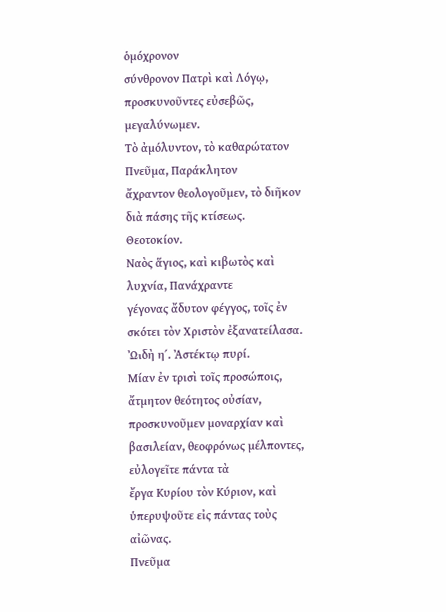ὁμόχρονον
σύνθρονον Πατρὶ καὶ Λόγῳ, προσκυνοῦντες εὐσεβῶς, μεγαλύνωμεν.
Τὸ ἀμόλυντον, τὸ καθαρώτατον Πνεῦμα, Παράκλητον
ἄχραντον θεολογοῦμεν, τὸ διῆκον διὰ πάσης τῆς κτίσεως.
Θεοτοκίον.
Ναὸς ἅγιος, καὶ κιβωτὸς καὶ λυχνία, Πανάχραντε
γέγονας ἄδυτον φέγγος, τοῖς ἐν σκότει τὸν Χριστὸν ἐξανατείλασα.
ᾨδὴ η΄. Ἀστέκτῳ πυρί.
Μίαν ἐν τρισὶ τοῖς προσώποις, ἄτμητον θεότητος οὐσίαν,
προσκυνοῦμεν μοναρχίαν καὶ βασιλείαν, θεοφρόνως μέλποντες, εὐλογεῖτε πάντα τὰ
ἔργα Κυρίου τὸν Κύριον, καὶ ὑπερυψοῦτε εἰς πάντας τοὺς αἰῶνας.
Πνεῦμα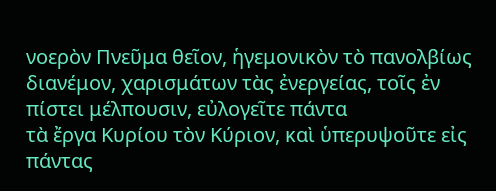νοερὸν Πνεῦμα θεῖον, ἡγεμονικὸν τὸ πανολβίως
διανέμον, χαρισμάτων τὰς ἐνεργείας, τοῖς ἐν πίστει μέλπουσιν, εὐλογεῖτε πάντα
τὰ ἔργα Κυρίου τὸν Κύριον, καὶ ὑπερυψοῦτε εἰς πάντας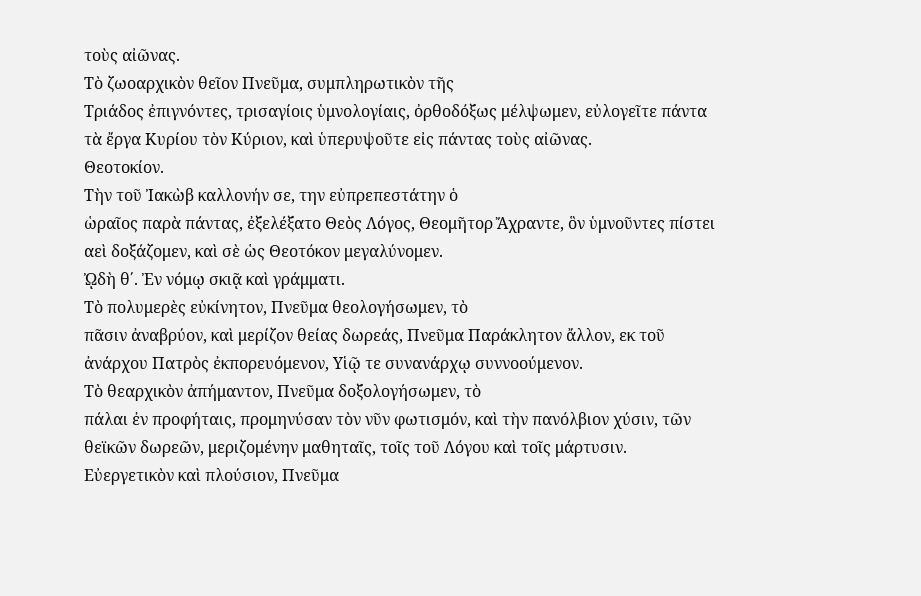τοὺς αἰῶνας.
Τὸ ζωοαρχικὸν θεῖον Πνεῦμα, συμπληρωτικὸν τῆς
Τριάδος ἐπιγνόντες, τρισαγίοις ὑμνολογίαις, ὀρθοδόξως μέλψωμεν, εὐλογεῖτε πάντα
τὰ ἔργα Κυρίου τὸν Κύριον, καὶ ὑπερυψοῦτε εἰς πάντας τοὺς αἰῶνας.
Θεοτοκίον.
Τὴν τοῦ Ἰακὼβ καλλονήν σε, την εὐπρεπεστάτην ὁ
ὡραῖος παρὰ πάντας, ἐξελέξατο Θεὸς Λόγος, Θεομῆτορ Ἄχραντε, ὃν ὑμνοῦντες πίστει
αεὶ δοξάζομεν, καὶ σὲ ὡς Θεοτόκον μεγαλύνομεν.
ᾨδὴ θ΄. Ἐν νόμῳ σκιᾷ καὶ γράμματι.
Τὸ πολυμερὲς εὐκίνητον, Πνεῦμα θεολογήσωμεν, τὸ
πᾶσιν ἀναβρύον, καὶ μερίζον θείας δωρεάς, Πνεῦμα Παράκλητον ἄλλον, εκ τοῦ
ἀνάρχου Πατρὸς ἐκπορευόμενον, Υἱῷ τε συνανάρχῳ συννοούμενον.
Τὸ θεαρχικὸν ἀπήμαντον, Πνεῦμα δοξολογήσωμεν, τὸ
πάλαι ἐν προφήταις, προμηνύσαν τὸν νῦν φωτισμόν, καὶ τὴν πανόλβιον χύσιν, τῶν
θεϊκῶν δωρεῶν, μεριζομένην μαθηταῖς, τοῖς τοῦ Λόγου καὶ τοῖς μάρτυσιν.
Εὐεργετικὸν καὶ πλούσιον, Πνεῦμα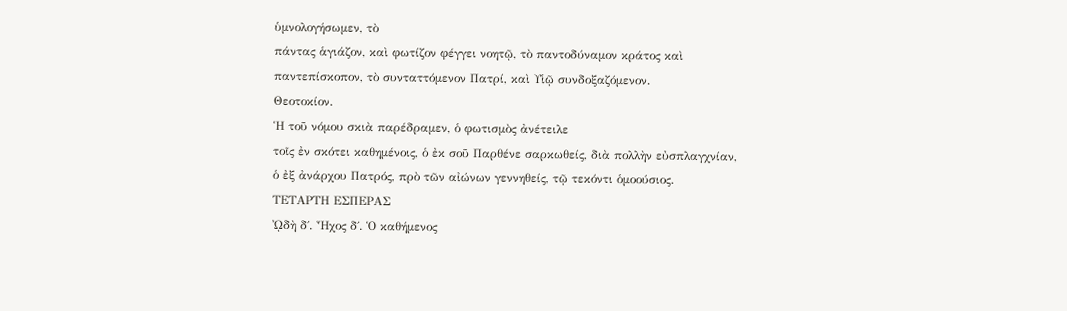ὑμνολογήσωμεν, τὸ
πάντας ἁγιάζον, καὶ φωτίζον φέγγει νοητῷ, τὸ παντοδύναμον κράτος καὶ
παντεπίσκοπον, τὸ συνταττόμενον Πατρί, καὶ Υἱῷ συνδοξαζόμενον.
Θεοτοκίον.
Ἡ τοῦ νόμου σκιὰ παρέδραμεν, ὁ φωτισμὸς ἀνέτειλε
τοῖς ἐν σκότει καθημένοις, ὁ ἐκ σοῦ Παρθένε σαρκωθείς, διὰ πολλὴν εὐσπλαγχνίαν,
ὁ ἐξ ἀνάρχου Πατρός, πρὸ τῶν αἰώνων γεννηθείς, τῷ τεκόντι ὁμοούσιος.
ΤΕΤΑΡΤΗ ΕΣΠΕΡΑΣ
ᾨδὴ δ΄. Ἦχος δ΄. Ὁ καθήμενος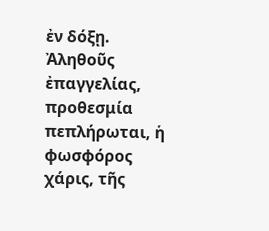ἐν δόξῃ.
Ἀληθοῦς ἐπαγγελίας, προθεσμία πεπλήρωται, ἡ φωσφόρος
χάρις, τῆς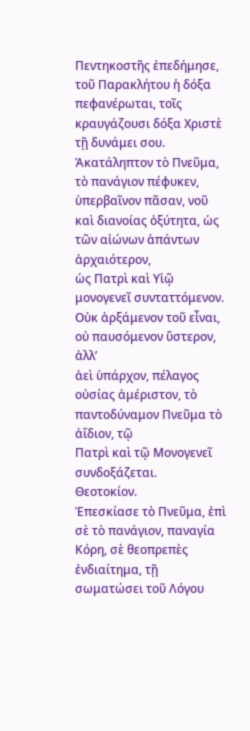Πεντηκοστῆς ἐπεδήμησε, τοῦ Παρακλήτου ἡ δόξα πεφανέρωται, τοῖς
κραυγάζουσι δόξα Χριστὲ τῇ δυνάμει σου.
Ἀκατάληπτον τὸ Πνεῦμα, τὸ πανάγιον πέφυκεν,
ὑπερβαῖνον πᾶσαν, νοῦ καὶ διανοίας ὀξύτητα, ὡς τῶν αἰώνων ἁπάντων ἀρχαιότερον,
ὡς Πατρὶ καὶ Υἱῷ μονογενεῖ συνταττόμενον.
Οὐκ ἀρξάμενον τοῦ εἶναι, οὐ παυσόμενον ὕστερον, ἀλλ’
ἀεὶ ὑπάρχον, πέλαγος οὐσίας ἀμέριστον, τὸ παντοδύναμον Πνεῦμα τὸ ἀΐδιον, τῷ
Πατρὶ καὶ τῷ Μονογενεῖ συνδοξάζεται.
Θεοτοκίον.
Ἐπεσκίασε τὸ Πνεῦμα, ἐπὶ σὲ τὸ πανάγιον, παναγία
Κόρη, σὲ θεοπρεπὲς ἐνδιαίτημα, τῇ σωματώσει τοῦ Λόγου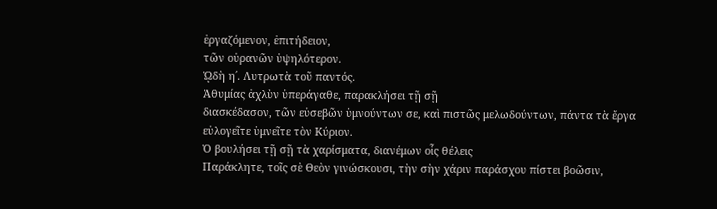ἐργαζόμενον, ἐπιτήδειον,
τῶν οὐρανῶν ὑψηλότερον.
ᾨδὴ η΄. Λυτρωτὰ τοῦ παντός.
Ἀθυμίας ἀχλὺν ὑπεράγαθε, παρακλήσει τῇ σῇ
διασκέδασον, τῶν εὐσεβῶν ὑμνούντων σε, καὶ πιστῶς μελωδούντων, πάντα τὰ ἔργα
εὐλογεῖτε ὑμνεῖτε τὸν Κύριον.
Ὁ βουλήσει τῇ σῇ τὰ χαρίσματα, διανέμων οἷς θέλεις
Παράκλητε, τοῖς σὲ Θεὸν γινώσκουσι, τὴν σὴν χάριν παράσχου πίστει βοῶσιν,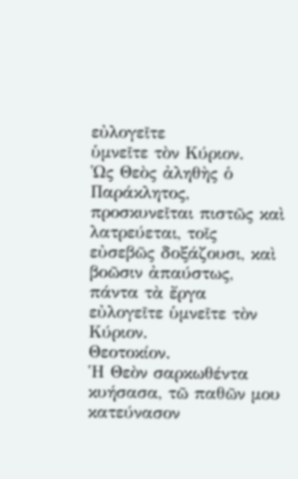εὐλογεῖτε
ὑμνεῖτε τὸν Κύριον.
Ὡς Θεὸς ἀληθὴς ὁ Παράκλητος, προσκυνεῖται πιστῶς καὶ
λατρεύεται, τοῖς εὐσεβῶς δοξάζουσι, καὶ βοῶσιν ἀπαύστως, πάντα τὰ ἔργα
εὐλογεῖτε ὑμνεῖτε τὸν Κύριον.
Θεοτοκίον.
Ἡ Θεὸν σαρκωθέντα κυήσασα, τῶ παθῶν μου κατεύνασον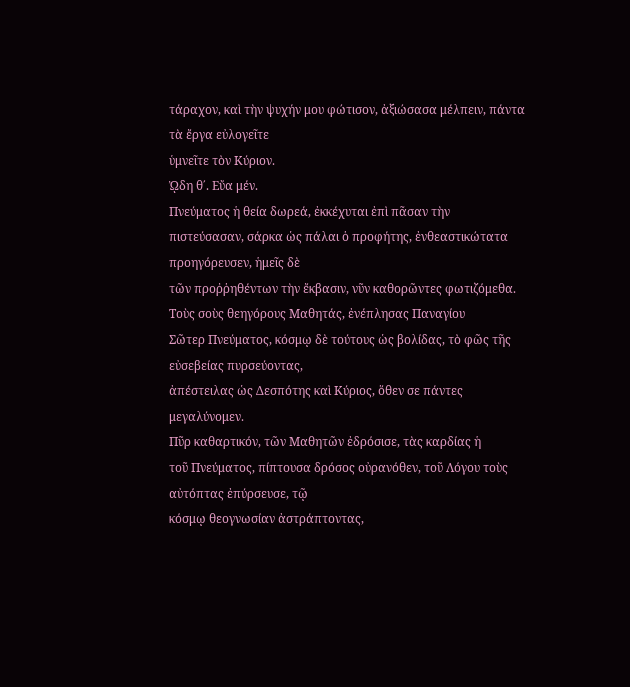τάραχον, καὶ τὴν ψυχήν μου φώτισον, ἀξιώσασα μέλπειν, πάντα τὰ ἔργα εὐλογεῖτε
ὑμνεῖτε τὸν Κύριον.
ᾨδη θ΄. Εὔα μέν.
Πνεύματος ἡ θεία δωρεά, ἐκκέχυται ἐπὶ πᾶσαν τὴν
πιστεύσασαν, σάρκα ὡς πάλαι ὁ προφήτης, ἐνθεαστικώτατα προηγόρευσεν, ἡμεῖς δὲ
τῶν προῤῥηθέντων τὴν ἔκβασιν, νῦν καθορῶντες φωτιζόμεθα.
Τοὺς σοὺς θεηγόρους Μαθητάς, ἐνέπλησας Παναγίου
Σῶτερ Πνεύματος, κόσμῳ δὲ τούτους ὡς βολίδας, τὸ φῶς τῆς εὐσεβείας πυρσεύοντας,
ἀπέστειλας ὡς Δεσπότης καὶ Κύριος, ὅθεν σε πάντες μεγαλύνομεν.
Πῦρ καθαρτικόν, τῶν Μαθητῶν ἐδρόσισε, τὰς καρδίας ἡ
τοῦ Πνεύματος, πίπτουσα δρόσος οὐρανόθεν, τοῦ Λόγου τοὺς αὐτόπτας ἐπύρσευσε, τῷ
κόσμῳ θεογνωσίαν ἀστράπτοντας,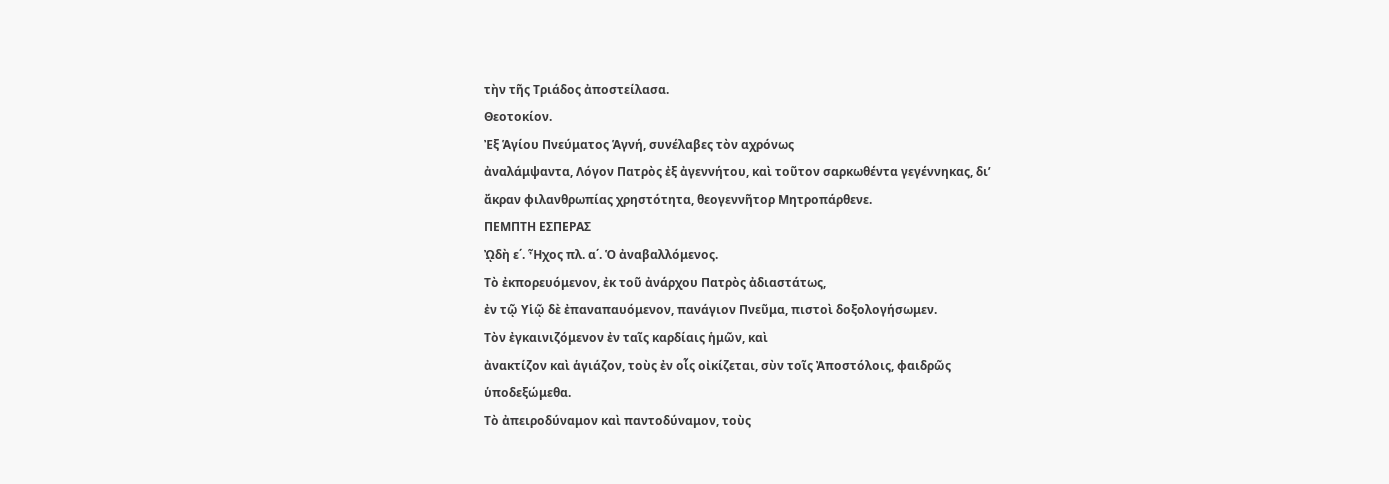τὴν τῆς Τριάδος ἀποστείλασα.
Θεοτοκίον.
Ἐξ Ἁγίου Πνεύματος Ἁγνή, συνέλαβες τὸν αχρόνως
ἀναλάμψαντα, Λόγον Πατρὸς ἐξ ἀγεννήτου, καὶ τοῦτον σαρκωθέντα γεγέννηκας, δι’
ἄκραν φιλανθρωπίας χρηστότητα, θεογεννῆτορ Μητροπάρθενε.
ΠΕΜΠΤΗ ΕΣΠΕΡΑΣ
ᾨδὴ ε΄. Ἦχος πλ. α΄. Ὁ ἀναβαλλόμενος.
Τὸ ἐκπορευόμενον, ἐκ τοῦ ἀνάρχου Πατρὸς ἀδιαστάτως,
ἐν τῷ Υἱῷ δὲ ἐπαναπαυόμενον, πανάγιον Πνεῦμα, πιστοὶ δοξολογήσωμεν.
Τὸν ἐγκαινιζόμενον ἐν ταῖς καρδίαις ἡμῶν, καὶ
ἀνακτίζον καὶ ἁγιάζον, τοὺς ἐν οἷς οἰκίζεται, σὺν τοῖς Ἀποστόλοις, φαιδρῶς
ὑποδεξώμεθα.
Τὸ ἀπειροδύναμον καὶ παντοδύναμον, τοὺς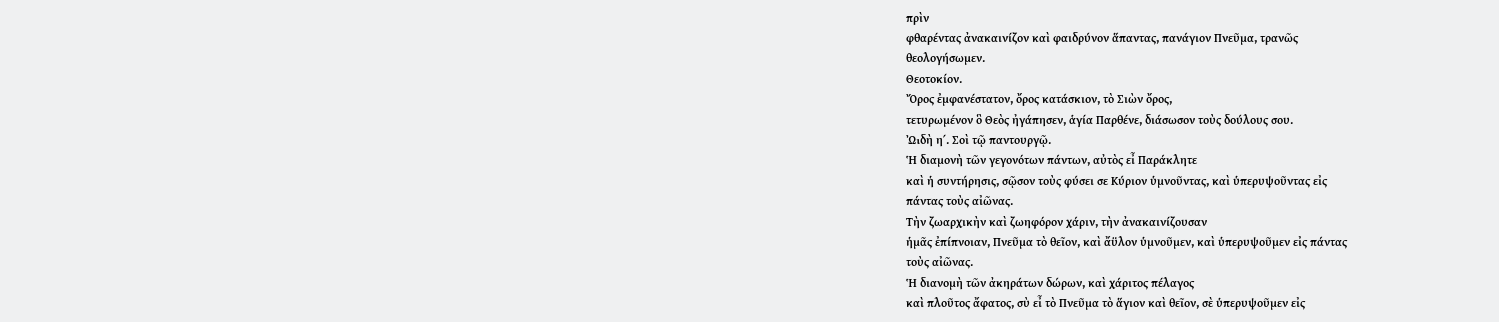πρὶν
φθαρέντας ἀνακαινίζον καὶ φαιδρύνον ἅπαντας, πανάγιον Πνεῦμα, τρανῶς
θεολογήσωμεν.
Θεοτοκίον.
Ὄρος ἐμφανέστατον, ὄρος κατάσκιον, τὸ Σιὼν ὄρος,
τετυρωμένον ὃ Θεὸς ἠγάπησεν, ἁγία Παρθένε, διάσωσον τοὺς δούλους σου.
ᾨδὴ η΄. Σοὶ τῷ παντουργῷ.
Ἡ διαμονὴ τῶν γεγονότων πάντων, αὐτὸς εἶ Παράκλητε
καὶ ἡ συντήρησις, σῷσον τοὺς φύσει σε Κύριον ὑμνοῦντας, καὶ ὑπερυψοῦντας εἰς
πάντας τοὺς αἰῶνας.
Τὴν ζωαρχικὴν καὶ ζωηφόρον χάριν, τὴν ἀνακαινίζουσαν
ἡμᾶς ἐπίπνοιαν, Πνεῦμα τὸ θεῖον, καὶ ἄϋλον ὑμνοῦμεν, καὶ ὑπερυψοῦμεν εἰς πάντας
τοὺς αἰῶνας.
Ἡ διανομὴ τῶν ἀκηράτων δώρων, καὶ χάριτος πέλαγος
καὶ πλοῦτος ἄφατος, σὺ εἶ τὸ Πνεῦμα τὸ ἅγιον καὶ θεῖον, σὲ ὑπερυψοῦμεν εἰς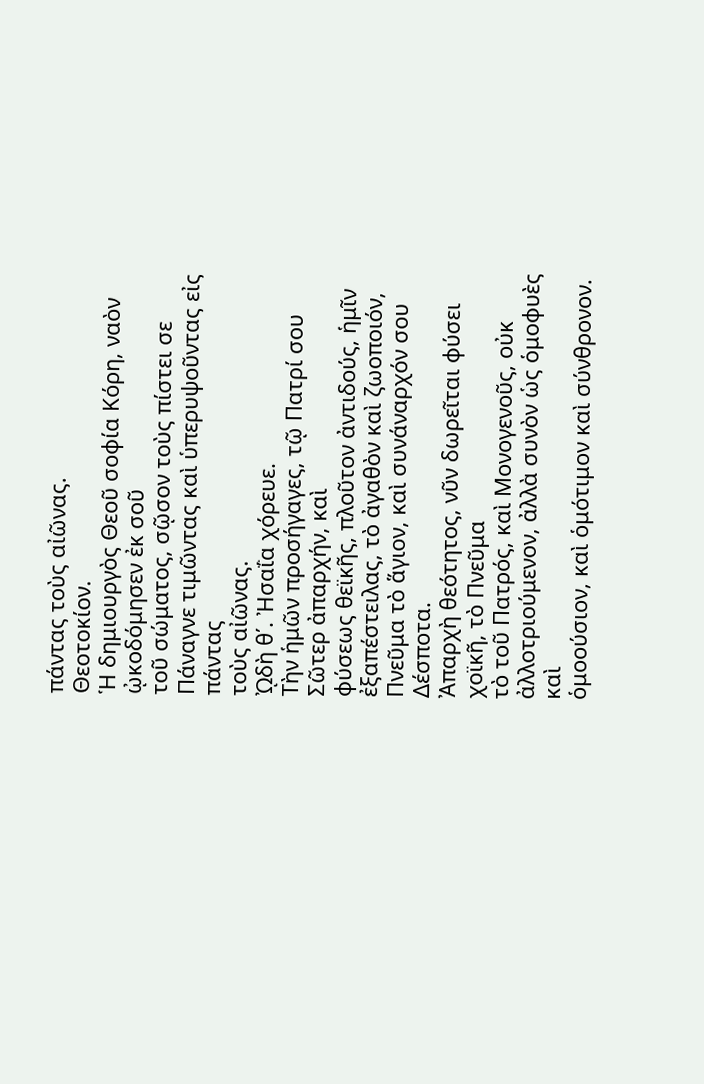πάντας τοὺς αἰῶνας.
Θεοτοκίον.
Ἡ δημιουργὸς Θεοῦ σοφία Κόρη, ναὸν ᾠκοδόμησεν ἐκ σοῦ
τοῦ σώματος, σῷσον τοὺς πίστει σε Πάναγνε τιμῶντας καὶ ὑπερυψοῦντας εἰς πάντας
τοὺς αἰῶνας.
ᾨδὴ θ΄. Ἠσαΐα χόρευε.
Τὴν ἡμῶν προσήγαγες, τῷ Πατρί σου Σῶτερ ἀπαρχήν, καὶ
φύσεως θεϊκῆς, πλοῦτον ἀντιδούς, ἡμῖν ἐξαπέστειλας, τὸ ἀγαθὸν καὶ ζωοποιόν,
Πνεῦμα τὸ ἅγιον, καὶ συνάναρχόν σου Δέσποτα.
Ἀπαρχὴ θεότητος, νῦν δωρεῖται φύσει χοϊκῆ, τὸ Πνεῦμα
τὸ τοῦ Πατρός, καὶ Μονογενοῦς, οὐκ ἀλλοτριούμενον, ἀλλὰ συνὸν ὡς ὁμοφυὲς καὶ
ὁμοούσιον, καὶ ὁμότιμον καὶ σύνθρονον.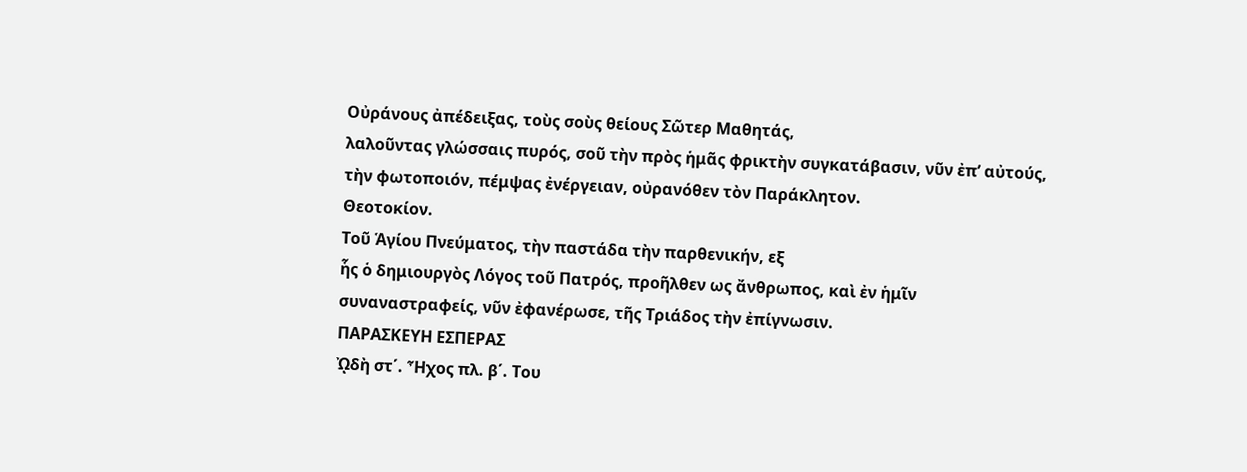Οὐράνους ἀπέδειξας, τοὺς σοὺς θείους Σῶτερ Μαθητάς,
λαλοῦντας γλώσσαις πυρός, σοῦ τὴν πρὸς ἡμᾶς φρικτὴν συγκατάβασιν, νῦν ἐπ’ αὐτούς,
τὴν φωτοποιόν, πέμψας ἐνέργειαν, οὐρανόθεν τὸν Παράκλητον.
Θεοτοκίον.
Τοῦ Ἁγίου Πνεύματος, τὴν παστάδα τὴν παρθενικήν, εξ
ἧς ὁ δημιουργὸς Λόγος τοῦ Πατρός, προῆλθεν ως ἄνθρωπος, καὶ ἐν ἡμῖν
συναναστραφείς, νῦν ἐφανέρωσε, τῆς Τριάδος τὴν ἐπίγνωσιν.
ΠΑΡΑΣΚΕΥΗ ΕΣΠΕΡΑΣ
ᾨδὴ στ΄. Ἦχος πλ. β΄. Του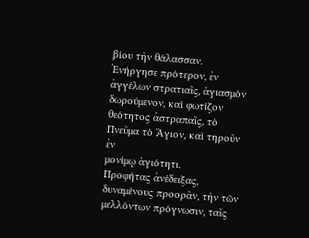βίου τὴν θάλασσαν.
Ἐνήργησε πρότερον, ἐν ἀγγέλων στρατιαῖς, ἁγιασμὸν
δωρούμενον, καὶ φωτίζον θεότητος ἀστραπαῖς, τὸ Πνεῦμα τὸ Ἅγιον, καὶ τηροῦν ἐν
μονίμῳ ἁγιότητι.
Προφήτας ἀνέδειξας, δυναμένους προορᾶν, τὴν τῶν
μελλόντων πρόγνωσιν, ταῖς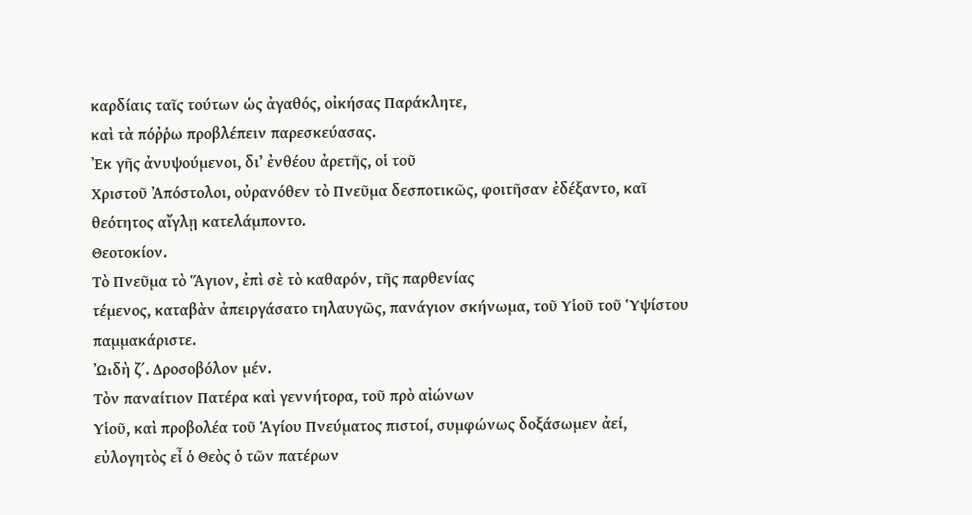καρδίαις ταῖς τούτων ὡς ἀγαθός, οἰκήσας Παράκλητε,
καὶ τὰ πόῤῥω προβλέπειν παρεσκεύασας.
Ἐκ γῆς ἀνυψούμενοι, δι’ ἐνθέου ἀρετῆς, οἱ τοῦ
Χριστοῦ Ἀπόστολοι, οὐρανόθεν τὸ Πνεῦμα δεσποτικῶς, φοιτῆσαν ἐδέξαντο, καῖ
θεότητος αἴγλῃ κατελάμποντο.
Θεοτοκίον.
Τὸ Πνεῦμα τὸ Ἅγιον, ἐπὶ σὲ τὸ καθαρόν, τῆς παρθενίας
τέμενος, καταβὰν ἀπειργάσατο τηλαυγῶς, πανάγιον σκήνωμα, τοῦ Υἱοῦ τοῦ Ὑψίστου
παμμακάριστε.
ᾨδὴ ζ΄. Δροσοβόλον μέν.
Τὸν παναίτιον Πατέρα καὶ γεννήτορα, τοῦ πρὸ αἰώνων
Υἱοῦ, καὶ προβολέα τοῦ Ἁγίου Πνεύματος πιστοί, συμφώνως δοξάσωμεν ἀεί,
εὐλογητὸς εἶ ὁ Θεὸς ὁ τῶν πατέρων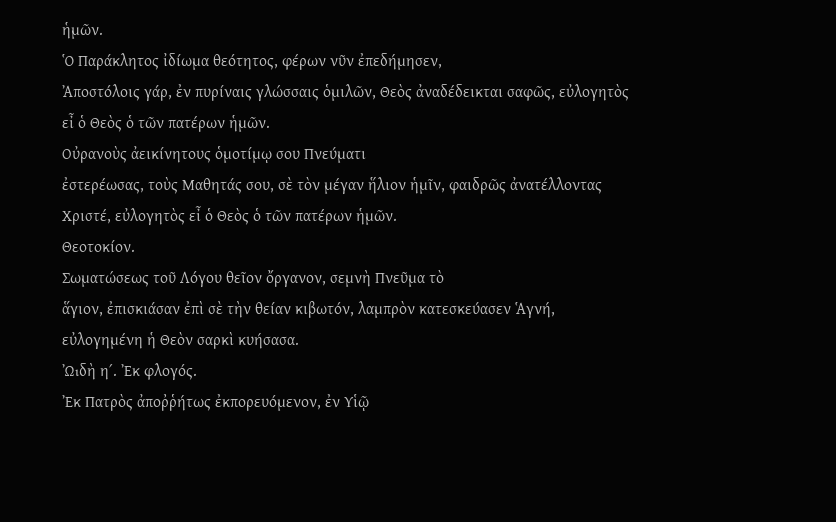ἡμῶν.
Ὁ Παράκλητος ἰδίωμα θεότητος, φέρων νῦν ἐπεδήμησεν,
Ἀποστόλοις γάρ, ἐν πυρίναις γλώσσαις ὁμιλῶν, Θεὸς ἀναδέδεικται σαφῶς, εὐλογητὸς
εἶ ὁ Θεὸς ὁ τῶν πατέρων ἡμῶν.
Οὐρανοὺς ἀεικίνητους ὁμοτίμῳ σου Πνεύματι
ἐστερέωσας, τοὺς Μαθητάς σου, σὲ τὸν μέγαν ἥλιον ἡμῖν, φαιδρῶς ἀνατέλλοντας
Χριστέ, εὐλογητὸς εἶ ὁ Θεὸς ὁ τῶν πατέρων ἡμῶν.
Θεοτοκίον.
Σωματώσεως τοῦ Λόγου θεῖον ὄργανον, σεμνὴ Πνεῦμα τὸ
ἅγιον, ἐπισκιάσαν ἐπὶ σὲ τὴν θείαν κιβωτόν, λαμπρὸν κατεσκεύασεν Ἁγνή,
εὐλογημένη ἡ Θεὸν σαρκὶ κυήσασα.
ᾨδὴ η΄. Ἐκ φλογός.
Ἐκ Πατρὸς ἀποῤῥήτως ἐκπορευόμενον, ἐν Υἱῷ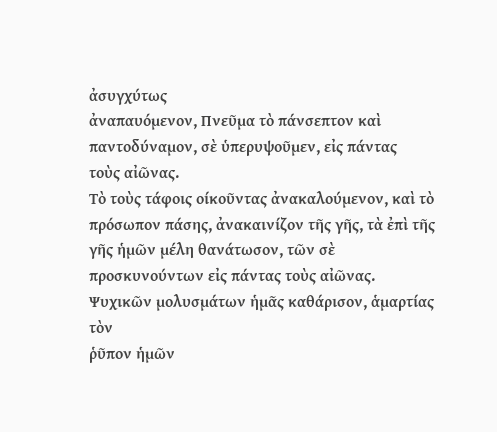ἀσυγχύτως
ἀναπαυόμενον, Πνεῦμα τὸ πάνσεπτον καὶ παντοδύναμον, σὲ ὑπερυψοῦμεν, εἰς πάντας
τοὺς αἰῶνας.
Τὸ τοὺς τάφοις οίκοῦντας ἀνακαλούμενον, καὶ τὸ
πρόσωπον πάσης, ἀνακαινίζον τῆς γῆς, τὰ ἐπὶ τῆς γῆς ἡμῶν μέλη θανάτωσον, τῶν σὲ
προσκυνούντων εἰς πάντας τοὺς αἰῶνας.
Ψυχικῶν μολυσμάτων ἡμᾶς καθάρισον, ἁμαρτίας τὸν
ῥῦπον ἡμῶν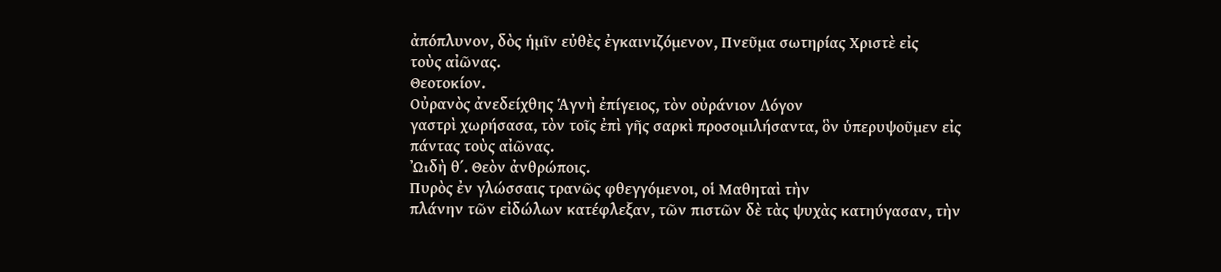ἀπόπλυνον, δὸς ἡμῖν εὐθὲς ἐγκαινιζόμενον, Πνεῦμα σωτηρίας Χριστὲ εἰς
τοὺς αἰῶνας.
Θεοτοκίον.
Οὐρανὸς ἀνεδείχθης Ἁγνὴ ἐπίγειος, τὸν οὐράνιον Λόγον
γαστρὶ χωρήσασα, τὸν τοῖς ἐπὶ γῆς σαρκὶ προσομιλήσαντα, ὃν ὑπερυψοῦμεν εἰς
πάντας τοὺς αἰῶνας.
ᾨδὴ θ΄. Θεὸν ἀνθρώποις.
Πυρὸς ἐν γλώσσαις τρανῶς φθεγγόμενοι, οἱ Μαθηταὶ τὴν
πλάνην τῶν εἰδώλων κατέφλεξαν, τῶν πιστῶν δὲ τὰς ψυχὰς κατηύγασαν, τὴν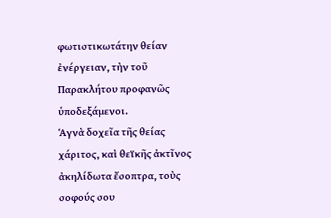φωτιστικωτάτην θείαν ἐνέργειαν, τὴν τοῦ Παρακλήτου προφανῶς ὑποδεξάμενοι.
Ἁγνὰ δοχεῖα τῆς θείας χάριτος, καὶ θεϊκῆς ἀκτῖνος
ἀκηλίδωτα ἔσοπτρα, τοὺς σοφούς σου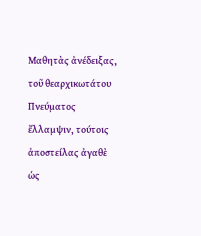Μαθητὰς ἀνέδειξας, τοῦ θεαρχικωτάτου
Πνεύματος ἔλλαμψιν, τούτοις ἀποστείλας ἀγαθὲ ὡς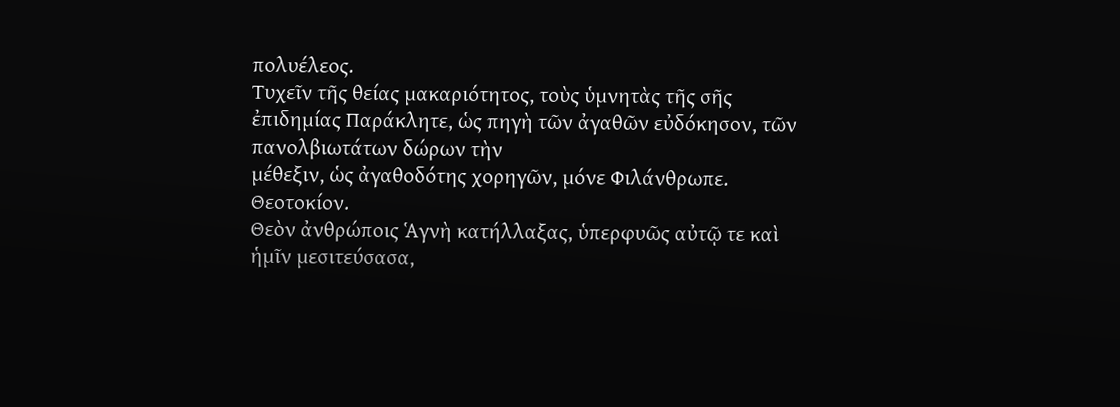πολυέλεος.
Τυχεῖν τῆς θείας μακαριότητος, τοὺς ὑμνητὰς τῆς σῆς
ἐπιδημίας Παράκλητε, ὡς πηγὴ τῶν ἀγαθῶν εὐδόκησον, τῶν πανολβιωτάτων δώρων τὴν
μέθεξιν, ὡς ἀγαθοδότης χορηγῶν, μόνε Φιλάνθρωπε.
Θεοτοκίον.
Θεὸν ἀνθρώποις Ἁγνὴ κατήλλαξας, ὑπερφυῶς αὐτῷ τε καὶ
ἡμῖν μεσιτεύσασα,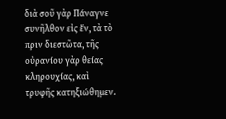διὰ σοῦ γὰρ Πάναγνε συνῆλθον εἰς ἕν, τὰ τὸ πριν διεστῶτα, τῆς
οὐρανίου γὰρ θείας κληρουχίας, καὶ τρυφῆς κατηξιώθημεν.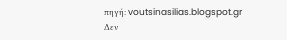πηγή: voutsinasilias.blogspot.gr
Δεν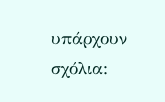υπάρχουν σχόλια: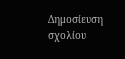Δημοσίευση σχολίου